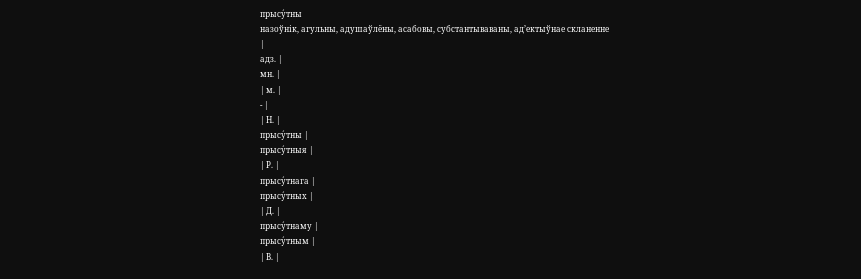прысу́тны
назоўнік, агульны, адушаўлёны, асабовы, субстантываваны, ад’ектыўнае скланенне
|
адз. |
мн. |
| м. |
- |
| Н. |
прысу́тны |
прысу́тныя |
| Р. |
прысу́тнага |
прысу́тных |
| Д. |
прысу́тнаму |
прысу́тным |
| В. |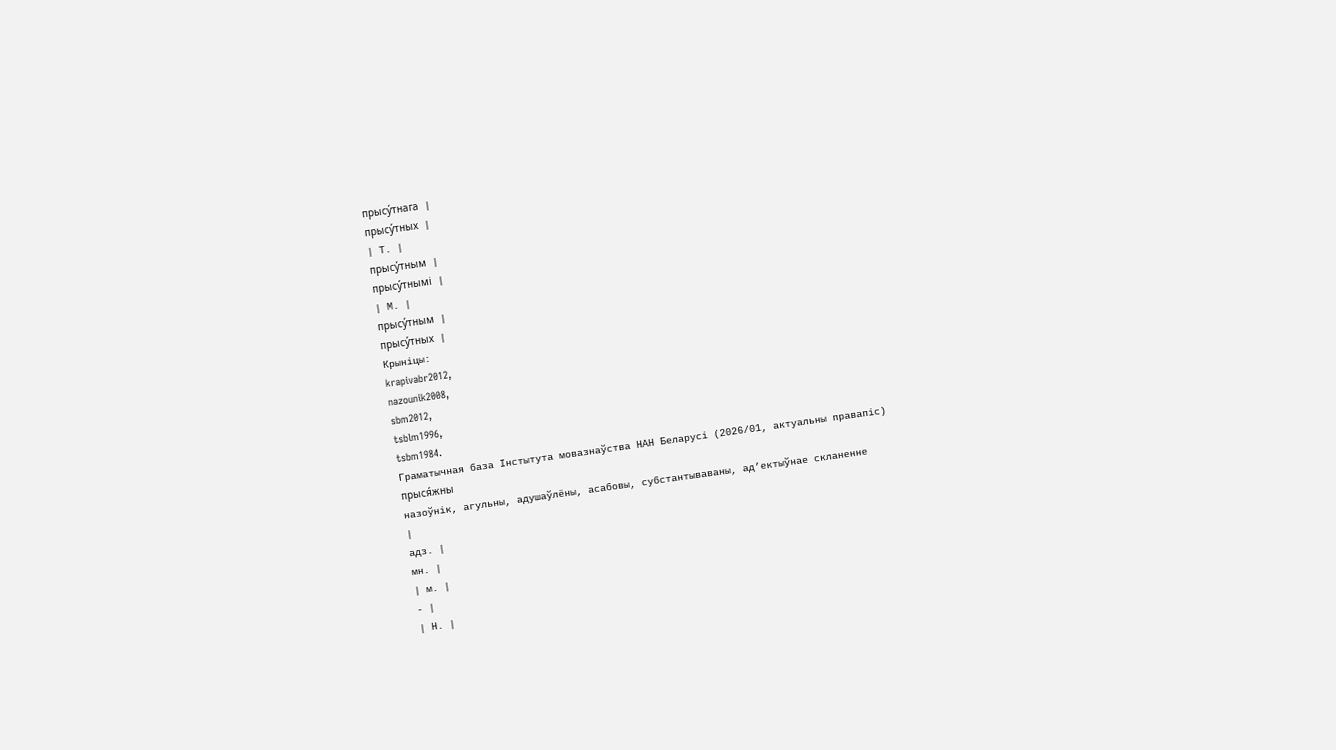прысу́тнага |
прысу́тных |
| Т. |
прысу́тным |
прысу́тнымі |
| М. |
прысу́тным |
прысу́тных |
Крыніцы:
krapivabr2012,
nazounik2008,
sbm2012,
tsblm1996,
tsbm1984.
Граматычная база Інстытута мовазнаўства НАН Беларусі (2026/01, актуальны правапіс)
прыся́жны
назоўнік, агульны, адушаўлёны, асабовы, субстантываваны, ад’ектыўнае скланенне
|
адз. |
мн. |
| м. |
- |
| Н. |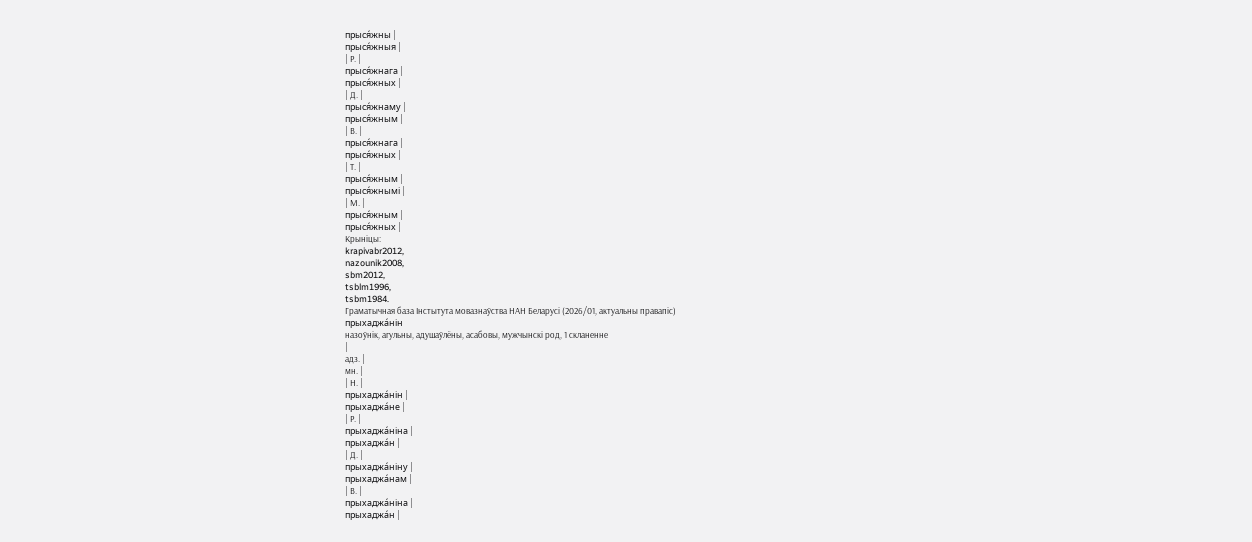прыся́жны |
прыся́жныя |
| Р. |
прыся́жнага |
прыся́жных |
| Д. |
прыся́жнаму |
прыся́жным |
| В. |
прыся́жнага |
прыся́жных |
| Т. |
прыся́жным |
прыся́жнымі |
| М. |
прыся́жным |
прыся́жных |
Крыніцы:
krapivabr2012,
nazounik2008,
sbm2012,
tsblm1996,
tsbm1984.
Граматычная база Інстытута мовазнаўства НАН Беларусі (2026/01, актуальны правапіс)
прыхаджа́нін
назоўнік, агульны, адушаўлёны, асабовы, мужчынскі род, 1 скланенне
|
адз. |
мн. |
| Н. |
прыхаджа́нін |
прыхаджа́не |
| Р. |
прыхаджа́ніна |
прыхаджа́н |
| Д. |
прыхаджа́ніну |
прыхаджа́нам |
| В. |
прыхаджа́ніна |
прыхаджа́н |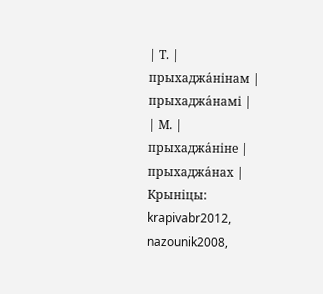| Т. |
прыхаджа́нінам |
прыхаджа́намі |
| М. |
прыхаджа́ніне |
прыхаджа́нах |
Крыніцы:
krapivabr2012,
nazounik2008,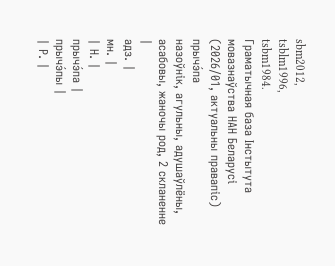sbm2012,
tsblm1996,
tsbm1984.
Граматычная база Інстытута мовазнаўства НАН Беларусі (2026/01, актуальны правапіс)
прычэ́па
назоўнік, агульны, адушаўлёны, асабовы, жаночы род, 2 скланенне
|
адз. |
мн. |
| Н. |
прычэ́па |
прычэ́пы |
| Р. |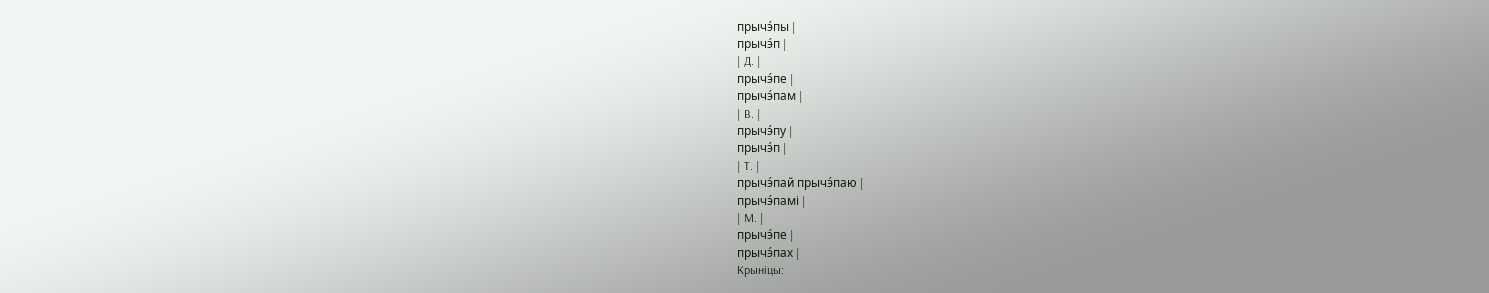прычэ́пы |
прычэ́п |
| Д. |
прычэ́пе |
прычэ́пам |
| В. |
прычэ́пу |
прычэ́п |
| Т. |
прычэ́пай прычэ́паю |
прычэ́памі |
| М. |
прычэ́пе |
прычэ́пах |
Крыніцы: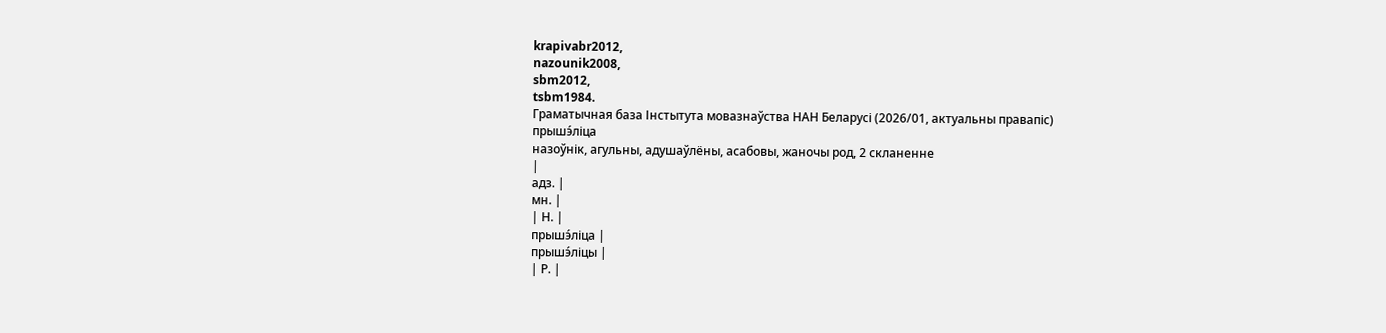krapivabr2012,
nazounik2008,
sbm2012,
tsbm1984.
Граматычная база Інстытута мовазнаўства НАН Беларусі (2026/01, актуальны правапіс)
прышэ́ліца
назоўнік, агульны, адушаўлёны, асабовы, жаночы род, 2 скланенне
|
адз. |
мн. |
| Н. |
прышэ́ліца |
прышэ́ліцы |
| Р. |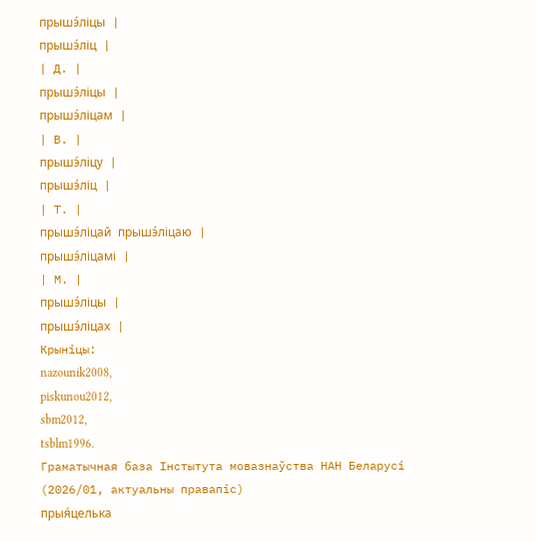прышэ́ліцы |
прышэ́ліц |
| Д. |
прышэ́ліцы |
прышэ́ліцам |
| В. |
прышэ́ліцу |
прышэ́ліц |
| Т. |
прышэ́ліцай прышэ́ліцаю |
прышэ́ліцамі |
| М. |
прышэ́ліцы |
прышэ́ліцах |
Крыніцы:
nazounik2008,
piskunou2012,
sbm2012,
tsblm1996.
Граматычная база Інстытута мовазнаўства НАН Беларусі (2026/01, актуальны правапіс)
прыя́целька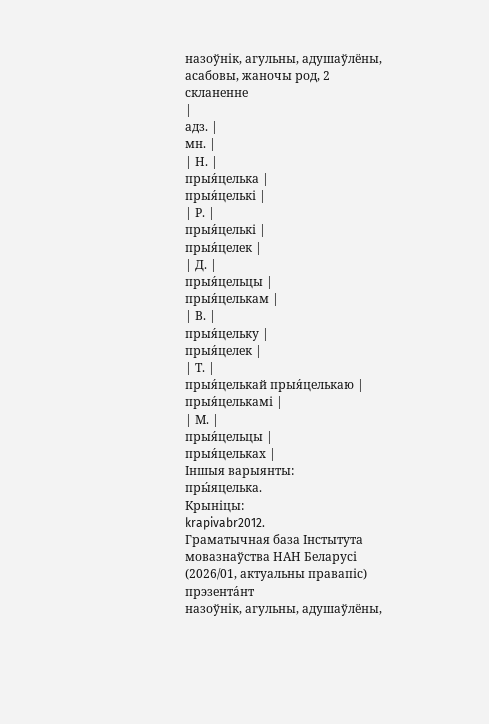назоўнік, агульны, адушаўлёны, асабовы, жаночы род, 2 скланенне
|
адз. |
мн. |
| Н. |
прыя́целька |
прыя́целькі |
| Р. |
прыя́целькі |
прыя́целек |
| Д. |
прыя́цельцы |
прыя́целькам |
| В. |
прыя́цельку |
прыя́целек |
| Т. |
прыя́целькай прыя́целькаю |
прыя́целькамі |
| М. |
прыя́цельцы |
прыя́цельках |
Іншыя варыянты:
пры́яцелька.
Крыніцы:
krapivabr2012.
Граматычная база Інстытута мовазнаўства НАН Беларусі (2026/01, актуальны правапіс)
прэзента́нт
назоўнік, агульны, адушаўлёны,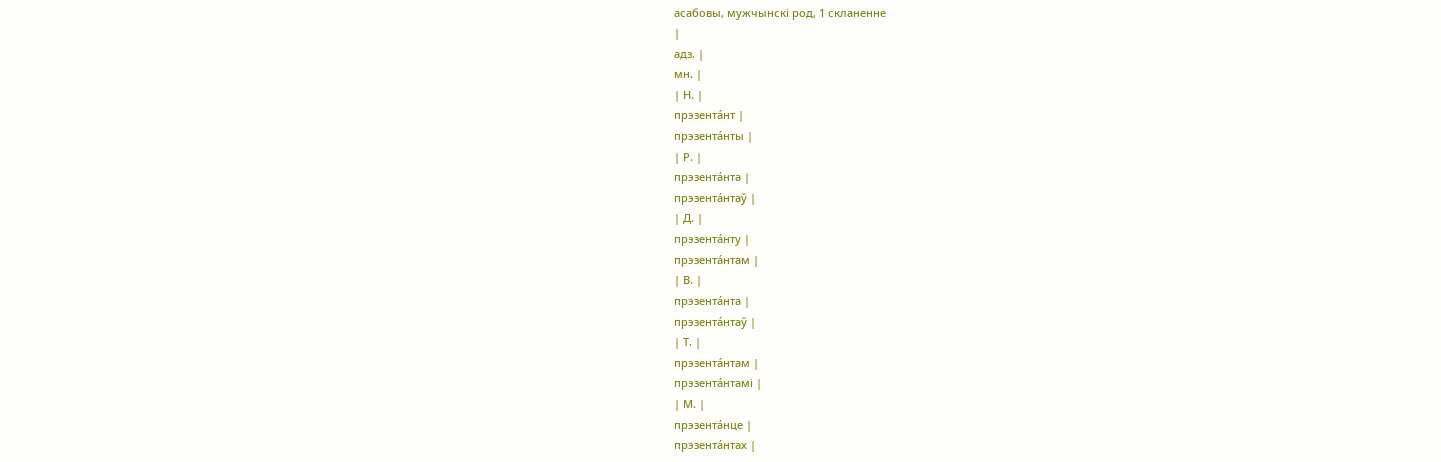асабовы, мужчынскі род, 1 скланенне
|
адз. |
мн. |
| Н. |
прэзента́нт |
прэзента́нты |
| Р. |
прэзента́нта |
прэзента́нтаў |
| Д. |
прэзента́нту |
прэзента́нтам |
| В. |
прэзента́нта |
прэзента́нтаў |
| Т. |
прэзента́нтам |
прэзента́нтамі |
| М. |
прэзента́нце |
прэзента́нтах |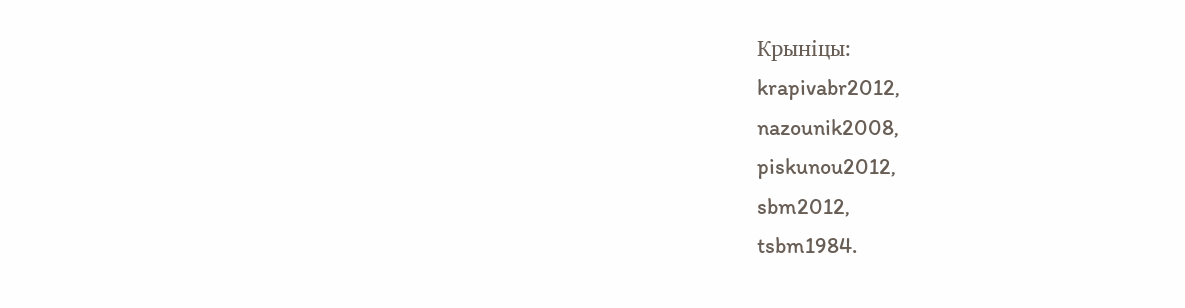Крыніцы:
krapivabr2012,
nazounik2008,
piskunou2012,
sbm2012,
tsbm1984.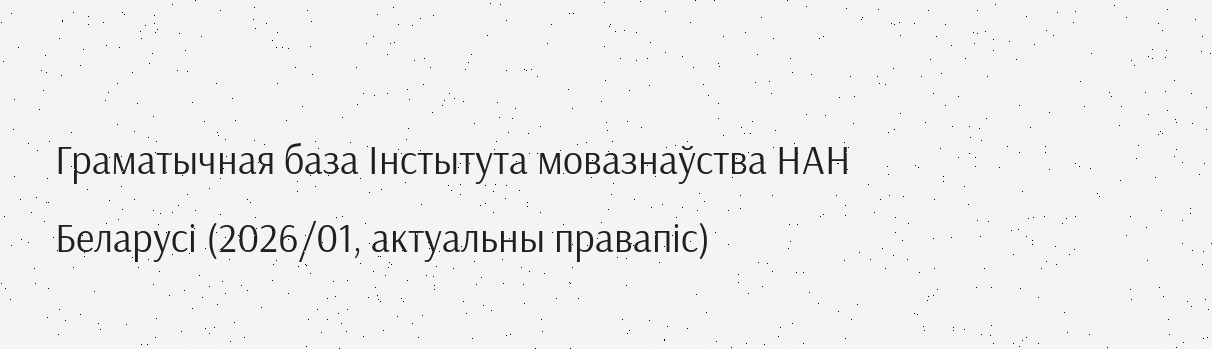Граматычная база Інстытута мовазнаўства НАН Беларусі (2026/01, актуальны правапіс)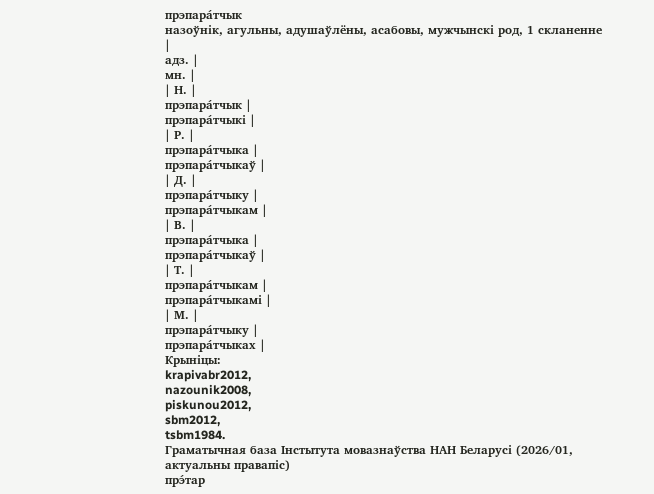прэпара́тчык
назоўнік, агульны, адушаўлёны, асабовы, мужчынскі род, 1 скланенне
|
адз. |
мн. |
| Н. |
прэпара́тчык |
прэпара́тчыкі |
| Р. |
прэпара́тчыка |
прэпара́тчыкаў |
| Д. |
прэпара́тчыку |
прэпара́тчыкам |
| В. |
прэпара́тчыка |
прэпара́тчыкаў |
| Т. |
прэпара́тчыкам |
прэпара́тчыкамі |
| М. |
прэпара́тчыку |
прэпара́тчыках |
Крыніцы:
krapivabr2012,
nazounik2008,
piskunou2012,
sbm2012,
tsbm1984.
Граматычная база Інстытута мовазнаўства НАН Беларусі (2026/01, актуальны правапіс)
прэ́тар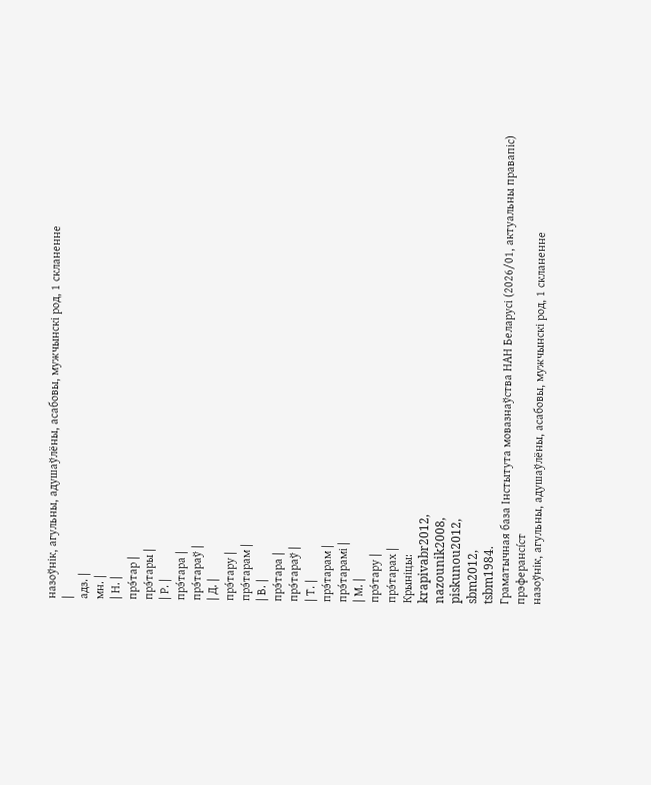назоўнік, агульны, адушаўлёны, асабовы, мужчынскі род, 1 скланенне
|
адз. |
мн. |
| Н. |
прэ́тар |
прэ́тары |
| Р. |
прэ́тара |
прэ́тараў |
| Д. |
прэ́тару |
прэ́тарам |
| В. |
прэ́тара |
прэ́тараў |
| Т. |
прэ́тарам |
прэ́тарамі |
| М. |
прэ́тару |
прэ́тарах |
Крыніцы:
krapivabr2012,
nazounik2008,
piskunou2012,
sbm2012,
tsbm1984.
Граматычная база Інстытута мовазнаўства НАН Беларусі (2026/01, актуальны правапіс)
прэферансі́ст
назоўнік, агульны, адушаўлёны, асабовы, мужчынскі род, 1 скланенне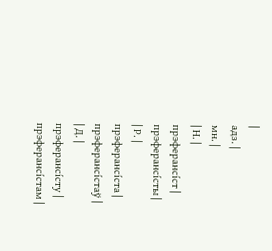|
адз. |
мн. |
| Н. |
прэферансі́ст |
прэферансі́сты |
| Р. |
прэферансі́ста |
прэферансі́стаў |
| Д. |
прэферансі́сту |
прэферансі́стам |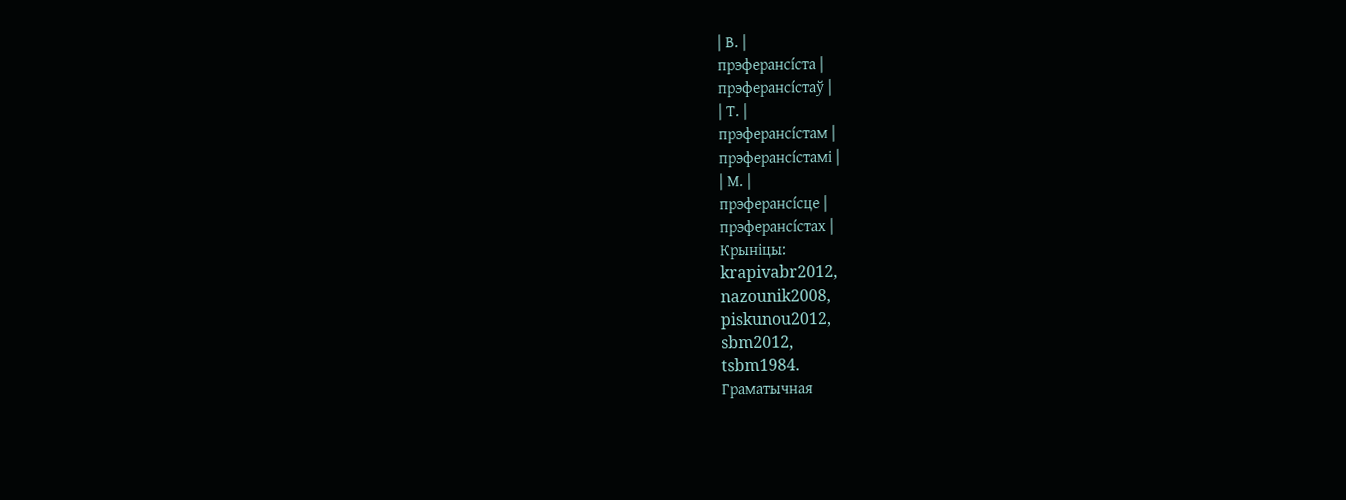| В. |
прэферансі́ста |
прэферансі́стаў |
| Т. |
прэферансі́стам |
прэферансі́стамі |
| М. |
прэферансі́сце |
прэферансі́стах |
Крыніцы:
krapivabr2012,
nazounik2008,
piskunou2012,
sbm2012,
tsbm1984.
Граматычная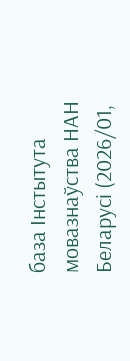база Інстытута мовазнаўства НАН Беларусі (2026/01,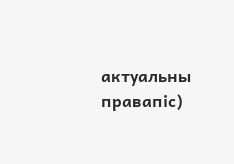актуальны правапіс)